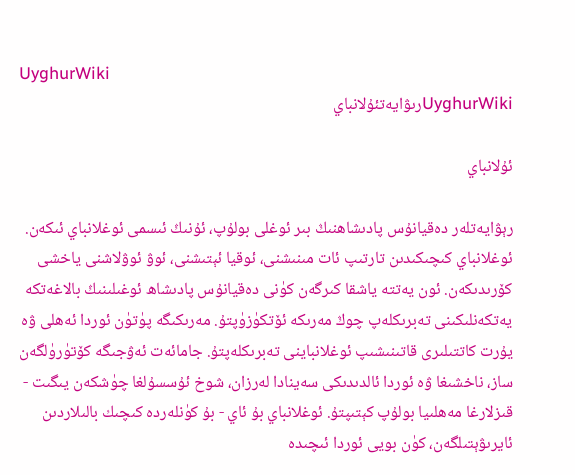UyghurWiki
UyghurWikiرىۋايەتئۇلانباي

ئۇلانباي

رېۋايەتلەر دەقيانۇس پادىشاھنىڭ بىر ئوغلى بولۇپ، ئۇنىڭ ئىسمى ئوغلانباي ئىكەن. ئوغلانباي كىچىكىدىن تارتىپ ئات مىنىشنى، ئوقيا ئېتىشنى، ئوۋ ئوۋلاشنى ياخشى كۆرىدىكەن. ئون يەتتە ياشقا كىرگەن كۈنى دەقيانۇس پادىشاھ ئوغىلىنىڭ بالاغەتكە يەتكەنلىكىنى تەبرىكلەپ چوڭ مەرىكە ئۆتكۈزۈپتۇ. مەرىكىگە پۈتۈن ئوردا ئەھلى ۋە يۇرت كاتتىلىرى قاتىنىشىپ ئوغلانباينى تەبرىكلەپتۇ. جامائەت ئەۋجىگە كۆتۈرۈلگەن ساز، ناخشىغا ۋە ئوردا ئالدىدىكى سەينادا لەرزان، شوخ ئۇسسۇلغا چۈشكەن يىگىت - قىزلارغا مەھلىيا بولۇپ كېتىپتۇ. ئوغلانباي بۇ ئاي - بۇ كۈنلەردە كىچىك بالىلاردىن ئايرىۋېتىلگەن، كۈن بويى ئوردا ئىچىدە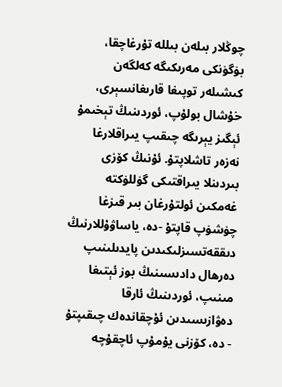چوڭلار بىلەن بىللە تۇرغاچقا، بۈگۈنكى مەرىكىگە كەلگەن كىشىلەر توپىغا قارىغانسېرى، خۇشال بولۇپ، ئوردىنىڭ تېخىمۇ ئېگىز يېرىگە چىقىپ يىراقلارغا نەزەر تاشلاپتۇ. ئۇنىڭ كۆزى بىردىنلا يىراقتىكى گۈللۈكتە غەمكىن ئولتۇرغان بىر قىزغا چۈشۈپ قاپتۇ -دە، ياساۋۇللارنىڭ دىققەتسىزلىكىدىن پايدىلىنىپ دەرھال دادىسىنىڭ بوز ئېتىغا مىنىپ، ئوردىنىڭ ئارقا دەۋازىسىدىن ئۇچقاندەك چىقىپتۇ - دە، كۆزنى يۇمۇپ ئاچقۇچە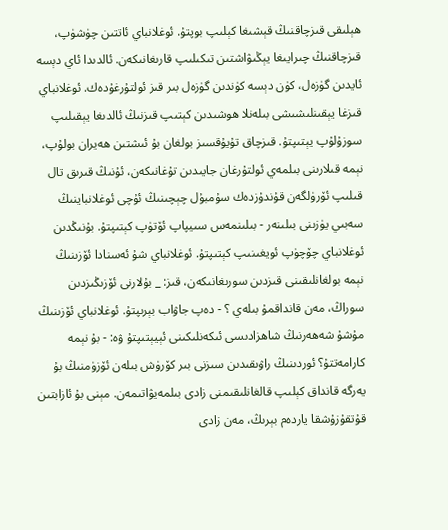ھېلىقى قىزچاقنىڭ قېشىغا كېلىپ بوپتۇ. ئوغلانباي ئاتتىن چۈشۈپ، قىزچاقنىڭ چىرايىغا يېڭىۋاشتىن تىكىلىپ قارىغانىكەن. ئالدىدا ئاي دېسە ئايدىن گۈزەل، كۈن دېسە كۈندىن گۈزەل بىر قىز ئولتۇرغۇدەك. ئوغلانباي قىزغا يېقىنلىشىشى بىلەنلا ھوشىدىن كېتىپ قىزنىڭ ئالدىغا يېقىلىپ سوزۇلۇپ يېتىپتۇ. قىزچاق تۇيۇقسىز بولغان بۇ ئىشتىن ھەيران بولۇپ، نېمە قىلارىنى بىلمەي ئولتۇرغان جايىدىن تۇغانىكەن، ئۇنىڭ قىرىق تال قىلىپ ئۆرۈلگەن قۇندۇزدەك سۇمبۇل چېچىنىڭ ئۇچى ئوغلانباينىڭ سەبىي يۈزىنى بىلىنەر - بىلىنمەس سىيپاپ ئۆتۈپ كېتىپتۇ. بۇنىڭدىن ئوغلانباي چۆچۈپ ئويغىنىپ كېتىپتۇ. ئوغلانباي شۇ ئەسنادا ئۆزىنىڭ نېمە بولغانلىقىنى قىزدىن سورىغانىكەن، قىز: _ بۇلارنى ئۆزىڭىزدىن سوراڭ، مەن قانداقمۇ بىلەي ؟ - دەپ جاۋاب بېرىپتۇ. ئوغلانباي ئۆزىنىڭ مۇشۇ شەھەرنىڭ شاھزادىسى ئىكەنلىكىنى ئېيېتىپتۇ ۋە: - بۇ نېمە كارامەتتۇ؟ ئوردىنىڭ راۋىقىدىن سىزنى بىر كۆرۈش بىلەن ئۆزۈمنىڭ بۇ يەرگە قانداق كېلىپ قالغانلىقىمنى زادى بىلمەيۋاتىمەن. مېنى بۇ ئازابتىن قۇتقۇزۇشقا ياردەم بېرىڭ، مەن زادى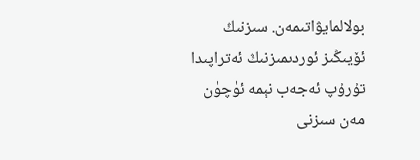بولالمايۋاتىمەن. سىزنىڭ ئۆيىڭىز ئوردىمىزنىڭ ئەتراپىدا تۇرۇپ ئەجەب نېمە ئۈچۈن مەن سىزنى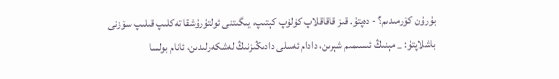بۇرۇن كۆرمىدىم؟ - دەپتۇ. قىز قاقاقلاپ كۈلۈپ كېتىپ، يىگىتنى ئولتۇرۇشقا تەكلىپ قىلىپ سۆزنى باشلاپتۇ: _ مېنىڭ ئىسىمىم شېرىن، دادام ئەسلى دادىڭىزنىڭ لەشكەرلىدىن، ئانام بولسا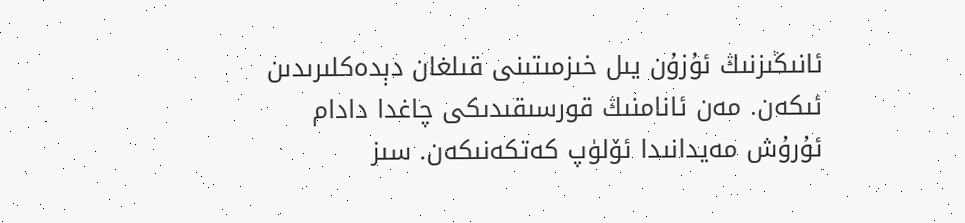ئانىڭىزنىڭ ئۇزۇن يىل خىزمىتىنى قىلغان دېدەكلىرىدىن ئىكەن. مەن ئانامنىڭ قورسىقىدىكى چاغدا دادام ئۇرۇش مەيدانىدا ئۆلۈپ كەتكەنىكەن. سىز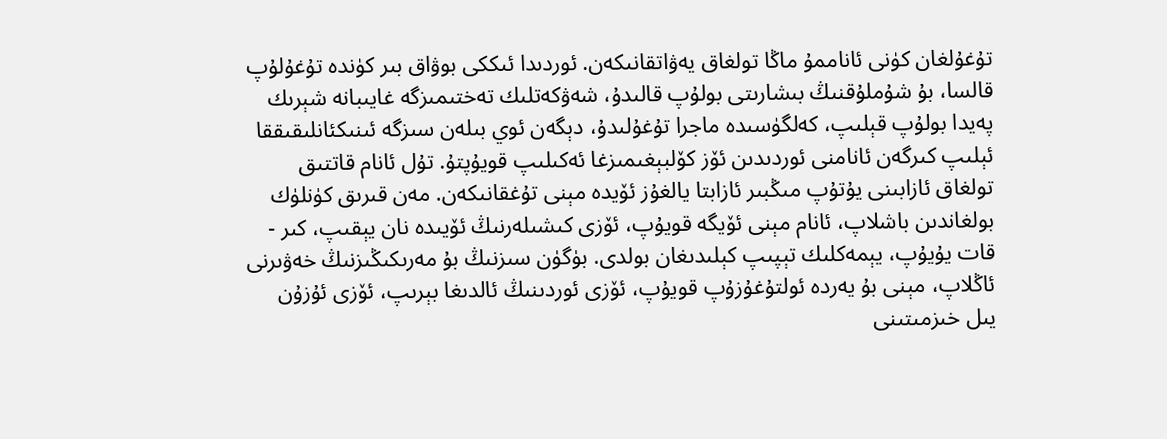تۇغۇلغان كۈنى ئاناممۇ ماڭا تولغاق يەۋاتقانىكەن. ئوردىدا ئىككى بوۋاق بىر كۈندە تۇغۇلۇپ قالسا، بۇ شۇملۇقنىڭ بىشارىتى بولۇپ قالىدۇ، شەۋكەتلىك تەختىمىزگە غايىبانە شېرىك پەيدا بولۇپ قېلىپ، كەلگۈسىدە ماجرا تۇغۇلىدۇ، دېگەن ئوي بىلەن سىزگە ئىنىكئانلىقىققا ئېلىپ كىرگەن ئانامنى ئوردىدىن ئۆز كۆلبېغىمىزغا ئەكىلىپ قويۇپتۇ. تۇل ئانام قاتتىق تولغاق ئازابىنى يۇتۇپ مىڭبىر ئازابتا يالغۇز ئۆيدە مېنى تۇغقانىكەن. مەن قىرىق كۈنلۈك بولغاندىن باشلاپ، ئانام مېنى ئۆيگە قويۇپ، ئۆزى كىشىلەرنىڭ ئۆيىدە نان يېقىپ، كىر - قات يۇيۇپ، يېمەكلىك تېپىپ كېلىدىغان بولدى. بۈگۈن سىزنىڭ بۇ مەرىكىڭىزنىڭ خەۋىرنى ئاڭلاپ، مېنى بۇ يەردە ئولتۇغۇزۇپ قويۇپ، ئۆزى ئوردىنىڭ ئالدىغا بېرىپ، ئۆزى ئۇزۇن يىل خىزمىتىنى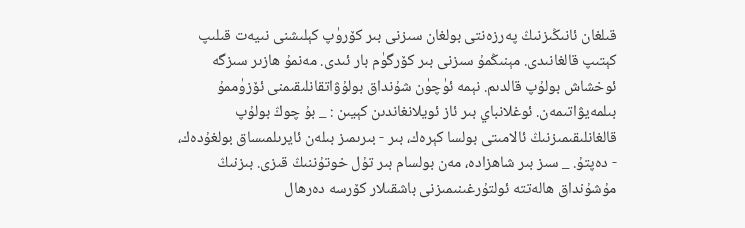قىلغان ئانىڭىزنىڭ پەرزەنتى بولغان سىزنى بىر كۆرۈپ كېلىشنى نىيەت قىلىپ كېتىپ قالغانىدى. مېنىڭمۇ سىزنى بىر كۆرگۈم بار ئىدى. مەنمۇ ھازىر سىزگە ئوخشاش بولۇپ قالدىم. نېمە ئۈچۈن شۇنداق بولۇۋاتقانلىقىمنى ئۆزۈممۇ بىلمەيۋاتىمەن. ئوغلانباي بىر ئاز ئويلانغاندىن كېيىن : _ بۇ چوڭ بولۇپ قالغانلىقىمىزنىڭ ئالامىتى بولسا كېرەك، بىر - بىرىمىز بىلەن ئايرىلمىساق بولغۇدەك، - دەپتۇ. _ سىز بىر شاھزادە، مەن بولسام بىر تۇل خوتۇننىڭ قىزى. بىزنىڭ مۇشۇنداق ھالەتتە ئولتۇرغىنىمىزنى باشقىلار كۆرسە دەرھال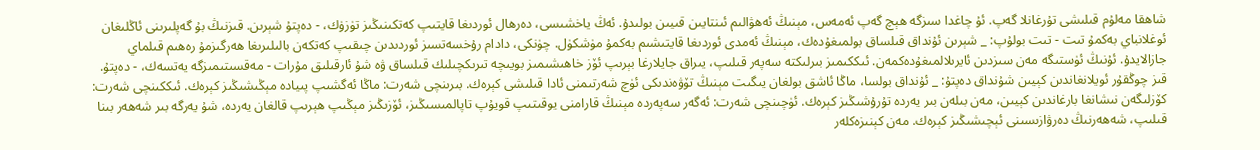شاھقا مەلۇم قىلىشى تۇرغانلا گەپ. ئۇ چاغدا سىزگە ھېچ گەپ ئەمەس، مېنىڭ ئەھۋالىم ئىنتايىن قىيىن بولىدۇ. ئەڭ ياخشىسى، دەرھال ئوردىغا قايتىپ كەتكىنىڭىز تۈزۈك، - دەپتۇ شېرىن. قىزنىڭ بۇ گەپلىرىنى ئاڭلىغان ئوغلانباي بەكمۇ تىت - تىت بولۇپ: _ شېرىن ئۇنداق قىلساق بولمىغۇدەك، مېنىڭ ئەمدى ئوردىغا قايتىشىم بەكمۇ مۈشكۈل. چۈنكى، دادام رۇخسەتسىز ئوردىدىن چىقىپ كەتكەن بالىلىرىغا ھەرگىزمۇ رەھىم قىلماي جازالايدۇ. ئۇنىڭ ئۈستىگە مەن سىزدىن ئايرىلالمىغۇدەكمەن. ئىككىمىز بىرلىكتە سەپەر قىلىپ، يىراق جايلارغا بېرىپ ئۆز خاھىشىمىز بويىچە تىرىكچىلىك قىلساق ۋە شۇ ئارقىلىق مۇرات - مەقسىتىمىزگە يەتسەك، - دەپتۇ. قىز چوڭقۇر ئويلانغاندىن كېيىن شۇنداق دەپتۇ: _ ئۇنداق بولسا، ماڭا ئاشق بولغان يىگىت مېنىڭ تۆۋەندىكى ئۈچ شەرتىمنى ئادا قىلىشى كېرەك. بىرىنچى شەرت: ماڭا ئەگشىپ پىيادە مېڭىشىڭىز كېرەك. ئىككىنچى شەرت: كۆزلىگەن نىشانغا بارغاندىن كېيىن، مەن بىلەن بىر يەردە تۇرۇشىڭىز كېرەك. ئۈچىنچى شەرت: ئەگەر سەپەردە مېنىڭ قارامنى يوقىتىپ قويۇپ تاپالمىسىڭىز، ئۆزىڭىز مېڭىپ ھېرىپ قالغان يەردە، شۇ يەرگە بىر شەھەر بىنا قىلىپ، شەھەرنىڭ دەرۋازىسىنى ئېچىشىڭىز كېرەك. مەن كېنىزەكلەر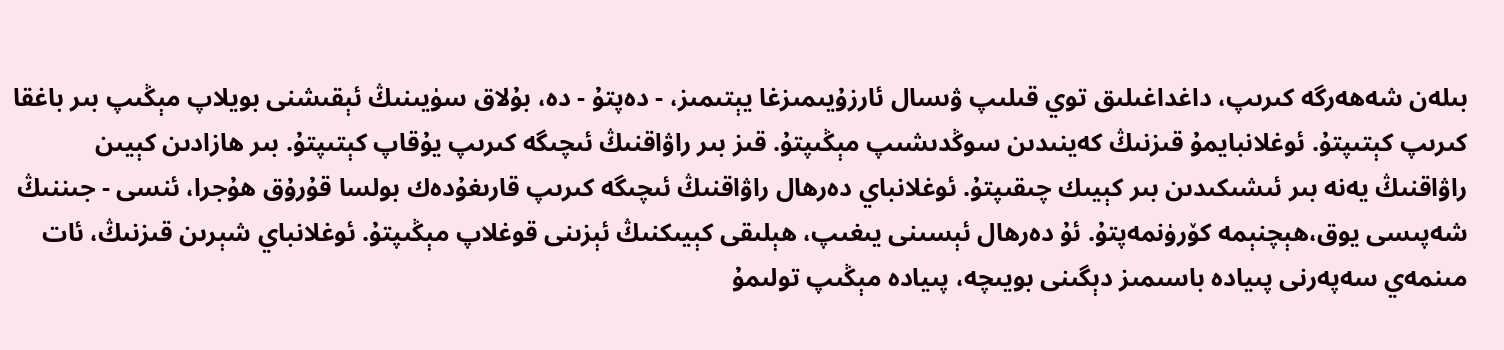بىلەن شەھەرگە كىرىپ، داغداغىلىق توي قىلىپ ۋىسال ئارزۇيىمىزغا يېتىمىز، - دەپتۇ - دە، بۇلاق سۈيىنىڭ ئېقىشنى بويلاپ مېڭىپ بىر باغقا كىرىپ كېتىپتۇ. ئوغلانبايمۇ قىزنىڭ كەينىدىن سوڭدىشىپ مېڭىپتۇ. قىز بىر راۋاقنىڭ ئىچىگە كىرىپ يۇقاپ كېتىپتۇ. بىر ھازادىن كېيىن راۋاقنىڭ يەنە بىر ئىشىكىدىن بىر كېيىك چىقىپتۇ. ئوغلانباي دەرھال راۋاقنىڭ ئىچىگە كىرىپ قارىغۇدەك بولسا قۇرۇق ھۇجرا، ئنسى - جىننىڭ شەپىسى يوق،ھېچنېمە كۆرۈنمەپتۇ. ئۇ دەرھال ئېسىنى يىغىپ، ھېلىقى كېيىكنىڭ ئېزىنى قوغلاپ مېڭىپتۇ. ئوغلانباي شېرىن قىزنىڭ، ئات مىنمەي سەپەرنى پىيادە باسىمىز دېگىنى بويىچە، پىيادە مېڭىپ تولىمۇ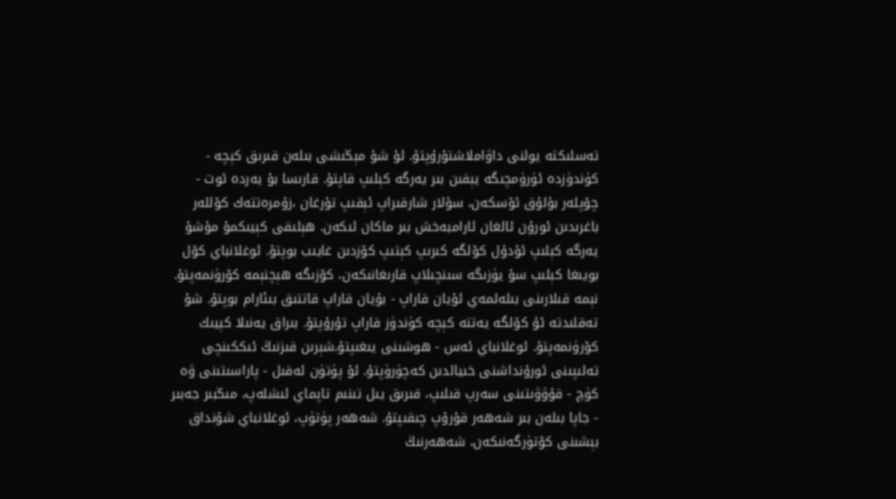تەسلىكتە يولنى داۋاملاشتۇرۇپتۇ. ئۇ شۇ مېڭىشى بىلەن قىرىق كېچە - كۈندۈزدە ئۈرۈمچىگە يېقىن بىر يەرگە كېلىپ قاپتۇ. قارىسا بۇ يەردە ئوت - چۆپلەر بۇلۇق ئۆسكەن، سۇلار شارقىراپ ئېقىپ تۇرغان ،زۇمرەتتەك كۆللەر باغرىدىن ئورۇن ئالغان ئارامبەخش بىر ماكان ئىكەن. ھېلىقى كېيىكمۇ مۇشۇ يەرگە كېلىپ ئۇدۇل كۆلگە كىرىپ كېتىپ كۆزدىن غايىب بوپتۇ. ئوغلانباي كۆل بويىغا كېلىپ سۇ يۈزىگە سىنچىلاپ قارىغانىكەن، كۆزىگە ھېچنېمە كۆرۈنمەپتۇ. نېمە قىلارىنى بىلەلمەي ئۇيان قاراپ - بۇيان قاراپ قاتتىق بىئارام بوپتۇ. شۇ تەقلىدتە ئۇ كۆلگە يەتتە كېچە كۈندۈز قاراپ تۇرۇپتۇ. بىراق يەنىلا كېيىك كۆرۈنمەپتۇ. ئوغلانباي ئەس - ھوشىنى يىغىپتۇ.شېرىن قىزنىڭ ئىككىنچى تەلىپىنى ئورۇنداشنى خىيالدىن كەچۈرۈپتۇ. ئۇ پۈتۈن ئەقىل - پاراسىتىنى ۋە كۈچ - قۇۋۋىتىنى سەرپ قىلىپ، قىرىق يىل تىنىم تاپماي ئىشلەپ، مىڭبىر جەبىر - جاپا بىلەن بىر شەھەر قۇرۇپ چىقىپتۇ. شەھەر پۈتۈپ، ئوغلانباي شۇنداق بېشىنى كۆتۈرگەنىكەن، شەھەرنىڭ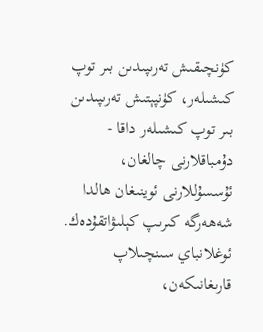كۈنچىقىش تەرىپىدىن بىر توپ كىشىلەر، كۈنپېتىش تەرىپىدىن بىر توپ كىشىلەر داقا - دۇمباقلارنى چالغان، ئۇسسۇللارنى ئوينىغان ھالدا شەھەرگە كىرىپ كېلىۋاتقۇدەك. ئوغلانباي سىنچىلاپ قارىغانىكەن،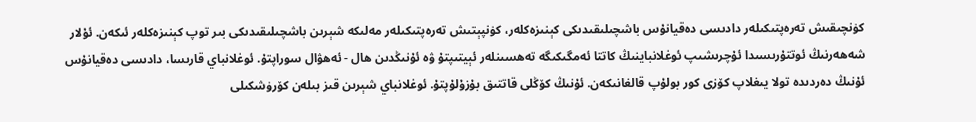كۈنچىقىش تەرەپتىكىلەر دادىسى دەقيانۇس باشچىلىقىدىكى كېنىزەكلەر، كۈنپېتىش تەرەپتىكىلەر مەلىكە شېرىن باشچىلىقىدىكى بىر توپ كېنىزەكلەر ئىكەن. ئۇلار شەھەرنىڭ ئوتتۇرىسىدا ئۇچرىشىپ ئوغلانباينىڭ كاتتا ئەمگىكىگە تەھسىنلەر ئېيتىپتۇ ۋە ئۇنىڭدىن ھال - ئەھۋال سوراپتۇ. ئوغلانباي قارىسا، دادىسى دەقيانۇس ئۇنىڭ دەردىدە تولا يىغلاپ كۆزى كور بولۇپ قالغانىكەن. ئۇنىڭ كۆڭلى قاتتىق بۇزۇلۇپتۇ. ئوغلانباي شېرىن قىز بىلەن كۆرۈشكىلى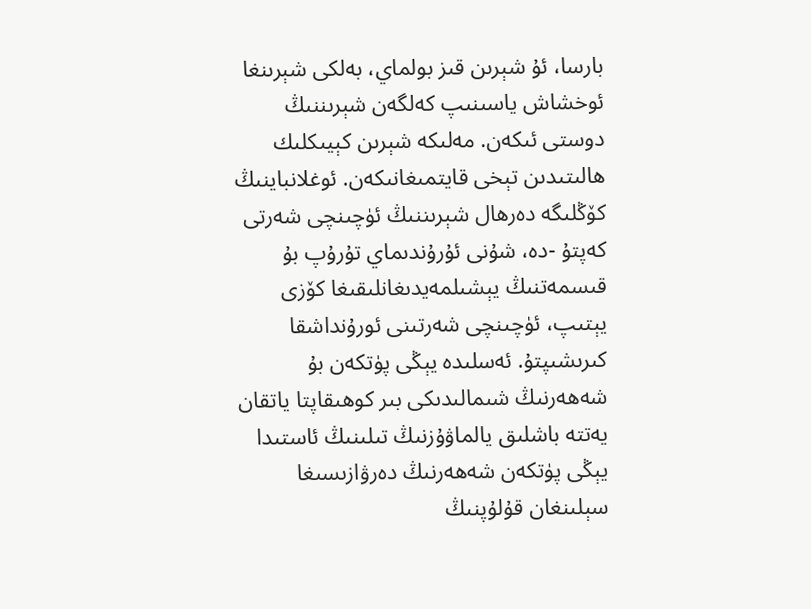بارسا، ئۇ شېرىن قىز بولماي، بەلكى شېرىنغا ئوخشاش ياسىنىپ كەلگەن شېرىننىڭ دوستى ئىكەن. مەلىكە شېرىن كېيىكلىك ھالىتىدىن تېخى قايتمىغانىكەن. ئوغلانباينىڭ كۆڭلىگە دەرھال شېرىننىڭ ئۈچىنچى شەرتى كەپتۇ -دە، شۇنى ئۇرۇندىماي تۇرۇپ بۇ قىسمەتنىڭ يېشىلمەيدىغانلىقىغا كۆزى يېتىپ، ئۈچىنچى شەرتىنى ئورۇنداشقا كىرىشىپتۇ. ئەسلىدە يېڭى پۈتكەن بۇ شەھەرنىڭ شىمالىدىكى بىر كوھىقاپتا ياتقان يەتتە باشلىق يالماۋۇزنىڭ تىلىنىڭ ئاستىدا يېڭى پۈتكەن شەھەرنىڭ دەرۋازىسىغا سېلىنغان قۇلۇپنىڭ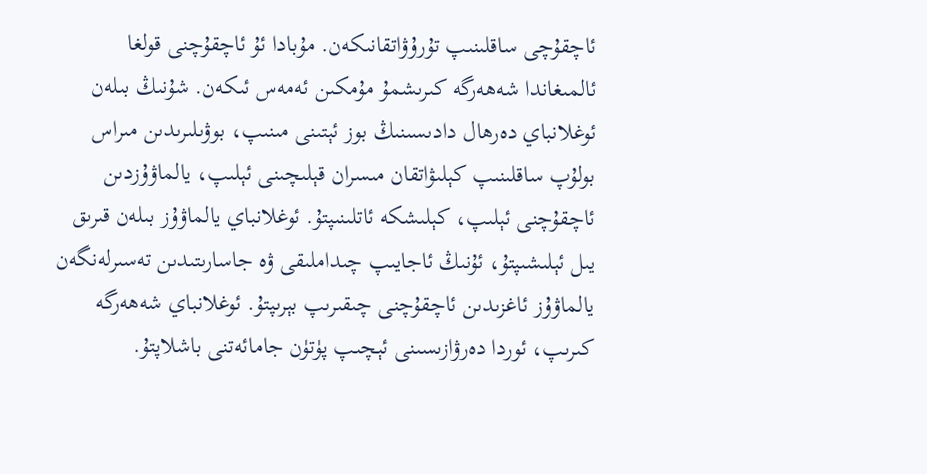ئاچقۇچى ساقلىنىپ تۇرۇۋاتقانىكەن. مۇبادا ئۇ ئاچقۇچنى قولغا ئالمىغاندا شەھەرگە كىرىشمۇ مۇمكىن ئەمەس ئىكەن. شۇنىڭ بىلەن ئوغلانباي دەرھال دادىسىنىڭ بوز ئېتىنى مىنىپ، بوۋىلىرىدىن مىراس بولۇپ ساقلىنىپ كېلىۋاتقان مىسران قېلىچىنى ئېلىپ، يالماۋۇزدىن ئاچقۇچنى ئېلىپ، كېلىشكە ئاتلىنىپتۇ. ئوغلانباي يالماۋۇز بىلەن قىرىق يىل ئېلىشىپتۇ، ئۇنىڭ ئاجايىپ چىداملىقى ۋە جاسارىتىدىن تەسىرلەنگەن يالماۋۇز ئاغزىدىن ئاچقۇچنى چىقىرىپ بېرىپتۇ. ئوغلانباي شەھەرگە كىرىپ، ئوردا دەرۋازىسىنى ئېچىپ پۈتۈن جامائەتنى باشلاپتۇ.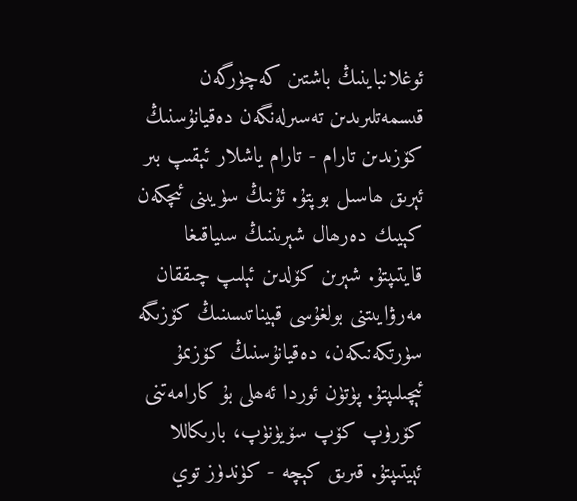ئوغلانباينىڭ باشتىن كەچۈرگەن قىسمەتلىرىدىن تەسىرلەنگەن دەقيانۇسنىڭ كۆزىدىن تارام - تارام ياشلار ئېقىپ بىر ئېرىق ھاسىل بوپتۇ. ئۇنىڭ سۈيىنى ئىچكەن كېيىك دەرھال شېرىننىڭ سىياقىغا قايتىپتۇ. شېرىن كۆلدىن ئېلىپ چىققان مەرۋايىتنى بولغۇسى قېيناتىسىنىڭ كۆزىگە سۈرتكەنىكەن، دەقيانۇسنىڭ كۆزىمۇ ئېچىلىپتۇ. پۈتۈن ئوردا ئەھلى بۇ كارامەتنى كۆرۈپ كۆپ سۆيۈنۈپ، بارىكاللا ئېيتىپتۇ. قىرىق كېچە - كۈندۈز توي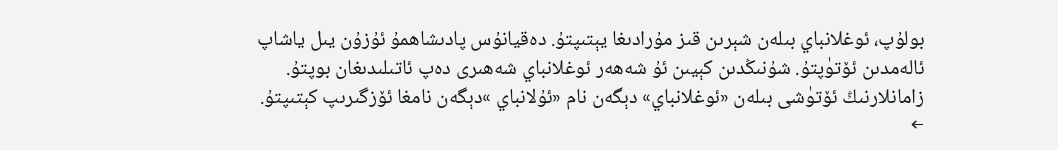بولۇپ، ئوغلانباي بىلەن شېرىن قىز مۇرادىغا يېتىپتۇ. دەقيانۇس پادىشاھمۇ ئۇزۇن يىل ياشاپ ئالەمدىن ئۆتۈپتۇ. شۇنىڭدىن كېيىن ئۇ شەھەر ئوغلانباي شەھىرى دەپ ئاتىلىدىغان بوپتۇ. زامانلارنىڭ ئۆتۈشى بىلەن «ئوغلانباي» دېگەن نام «ئۇلانباي »دېگەن نامغا ئۆزگىرىپ كېتىپتۇ.
←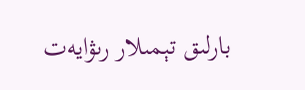بارلىق تېمىلار رىۋايەت